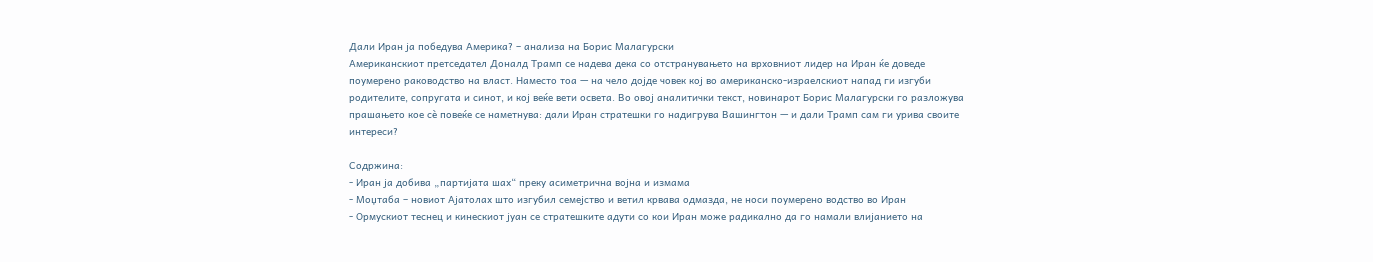Дали Иран ја победува Америка? – анализа на Борис Малагурски
Американскиот претседател Доналд Трамп се надева дека со отстранувањето на врховниот лидер на Иран ќе доведе поумерено раководство на власт. Наместо тоа — на чело дојде човек кој во американско-израелскиот напад ги изгуби родителите, сопругата и синот, и кој веќе вети освета. Во овој аналитички текст, новинарот Борис Малагурски го разложува прашањето кое сè повеќе се наметнува: дали Иран стратешки го надигрува Вашингтон — и дали Трамп сам ги урива своите интереси?

Содржина:
- Иран ја добива „партијата шах“ преку асиметрична војна и измама
- Моџтаба – новиот Ајатолах што изгубил семејство и ветил крвава одмазда, не носи поумерено водство во Иран
- Ормускиот теснец и кинескиот јуан се стратешките адути со кои Иран може радикално да го намали влијанието на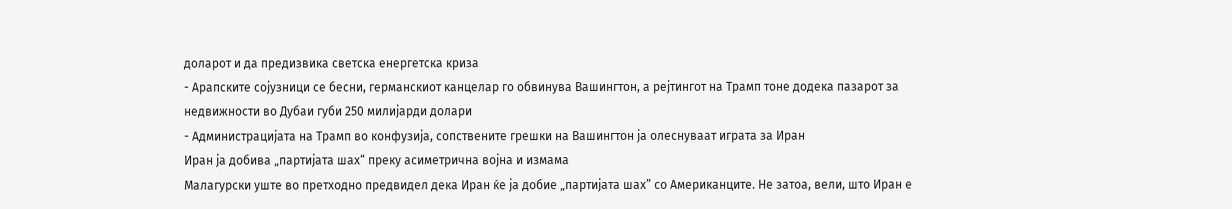доларот и да предизвика светска енергетска криза
- Арапските сојузници се бесни, германскиот канцелар го обвинува Вашингтон, а рејтингот на Трамп тоне додека пазарот за недвижности во Дубаи губи 250 милијарди долари
- Администрацијата на Трамп во конфузија, сопствените грешки на Вашингтон ја олеснуваат играта за Иран
Иран ја добива „партијата шах“ преку асиметрична војна и измама
Малагурски уште во претходно предвидел дека Иран ќе ја добие „партијата шах” со Американците. Не затоа, вели, што Иран е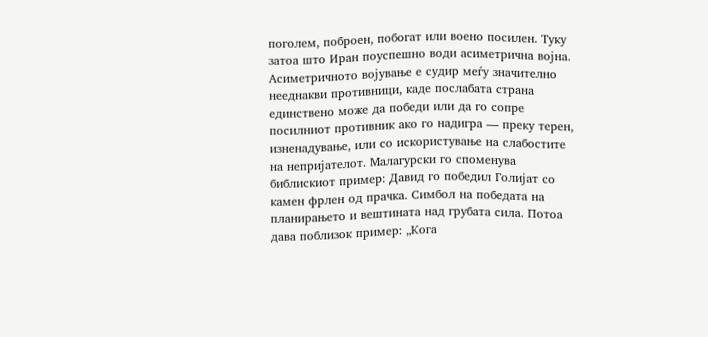поголем, поброен, побогат или воено посилен. Туку затоа што Иран поуспешно води асиметрична војна. Асиметричното војување е судир меѓу значително нееднакви противници, каде послабата страна единствено може да победи или да го сопре посилниот противник ако го надигра — преку терен, изненадување, или со искористување на слабостите на непријателот. Малагурски го споменува библискиот пример: Давид го победил Голијат со камен фрлен од прачка. Симбол на победата на планирањето и вештината над грубата сила. Потоа дава поблизок пример: „Кога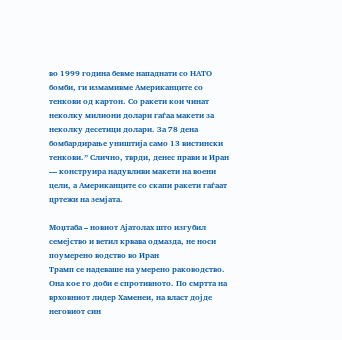во 1999 година бевме нападнати со НАТО бомби, ги измамивме Американците со тенкови од картон. Со ракети кои чинат неколку милиони долари гаѓаа макети за неколку десетици долари. За 78 дена бомбардирање уништија само 13 вистински тенкови.” Слично, тврди, денес прави и Иран — конструира надувливи макети на воени цели, а Американците со скапи ракети гаѓаат цртежи на земјата.

Моџтаба – новиот Ајатолах што изгубил семејство и ветил крвава одмазда, не носи поумерено водство во Иран
Трамп се надеваше на умерено раководство. Она кое го доби е спротивното. По смртта на врховниот лидер Хаменеи, на власт дојде неговиот син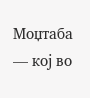Моџтаба — кој во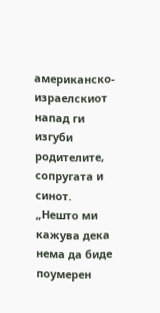американско-израелскиот напад ги изгуби родителите, сопругата и синот. „Нешто ми кажува дека нема да биде поумерен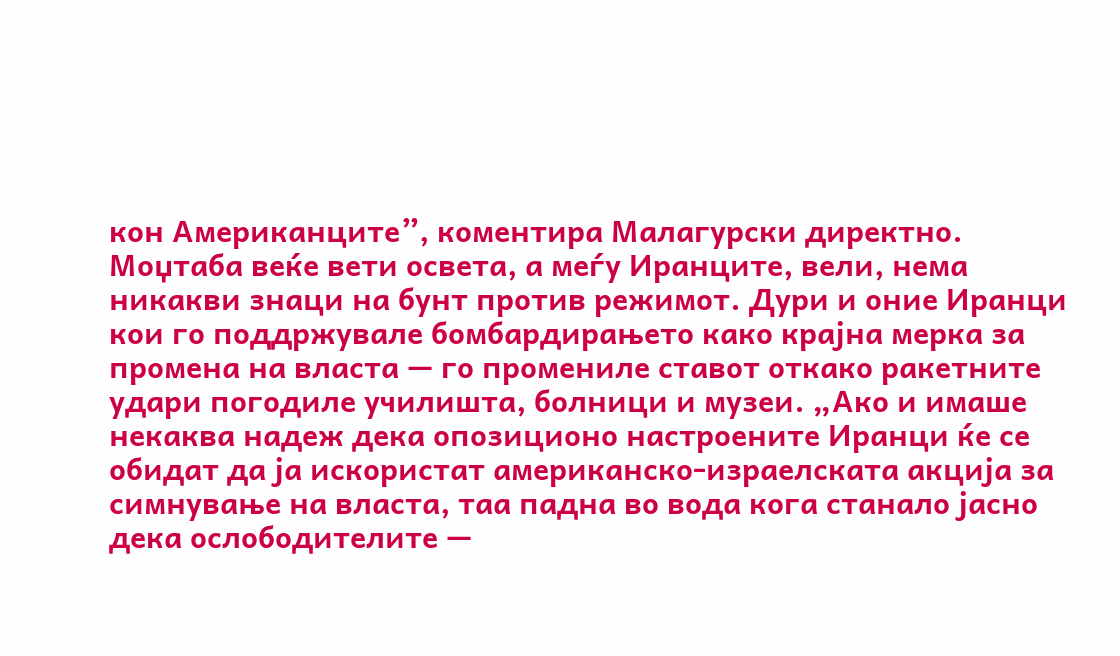кон Американците”, коментира Малагурски директно. Моџтаба веќе вети освета, а меѓу Иранците, вели, нема никакви знаци на бунт против режимот. Дури и оние Иранци кои го поддржувале бомбардирањето како крајна мерка за промена на власта — го промениле ставот откако ракетните удари погодиле училишта, болници и музеи. „Ако и имаше некаква надеж дека опозиционо настроените Иранци ќе се обидат да ја искористат американско-израелската акција за симнување на власта, таа падна во вода кога станало јасно дека ослободителите —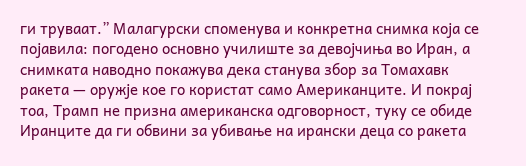ги труваат.” Малагурски споменува и конкретна снимка која се појавила: погодено основно училиште за девојчиња во Иран, а снимката наводно покажува дека станува збор за Томахавк ракета — оружје кое го користат само Американците. И покрај тоа, Трамп не призна американска одговорност, туку се обиде Иранците да ги обвини за убивање на ирански деца со ракета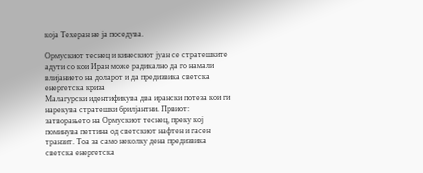која Техеран не ја поседува.

Ормускиот теснец и кинескиот јуан се стратешките адути со кои Иран може радикално да го намали влијанието на доларот и да предизвика светска енергетска криза
Малагурски идентификува два ирански потеза кои ги нарекува стратешки брилјантни. Првиот: затворањето на Ормускиот теснец, преку кој поминува петтина од светскиот нафтен и гасен транзит. Тоа за само неколку дена предизвика светска енергетска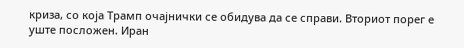криза, со која Трамп очајнички се обидува да се справи. Вториот порег е уште посложен. Иран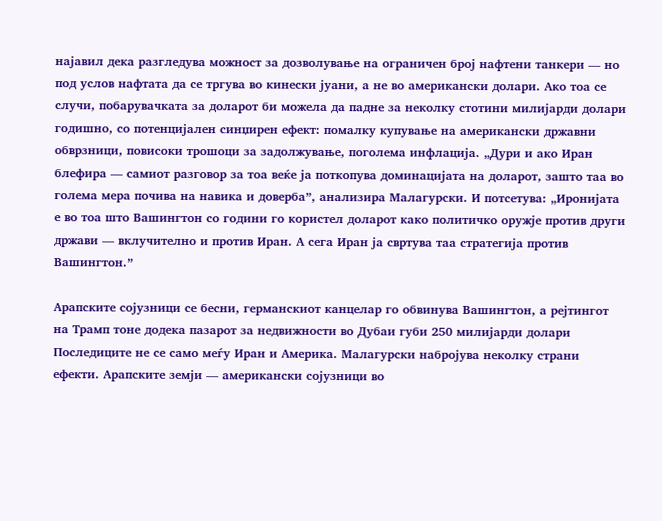најавил дека разгледува можност за дозволување на ограничен број нафтени танкери — но под услов нафтата да се тргува во кинески јуани, а не во американски долари. Ако тоа се случи, побарувачката за доларот би можела да падне за неколку стотини милијарди долари годишно, со потенцијален синџирен ефект: помалку купување на американски државни обврзници, повисоки трошоци за задолжување, поголема инфлација. „Дури и ако Иран блефира — самиот разговор за тоа веќе ја поткопува доминацијата на доларот, зашто таа во голема мера почива на навика и доверба”, анализира Малагурски. И потсетува: „Иронијата е во тоа што Вашингтон со години го користел доларот како политичко оружје против други држави — вклучително и против Иран. А сега Иран ја свртува таа стратегија против Вашингтон.”

Арапските сојузници се бесни, германскиот канцелар го обвинува Вашингтон, а рејтингот на Трамп тоне додека пазарот за недвижности во Дубаи губи 250 милијарди долари
Последиците не се само меѓу Иран и Америка. Малагурски набројува неколку страни ефекти. Арапските земји — американски сојузници во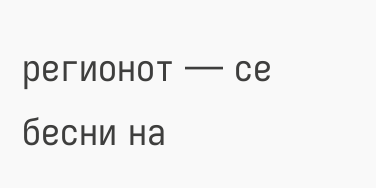регионот — се бесни на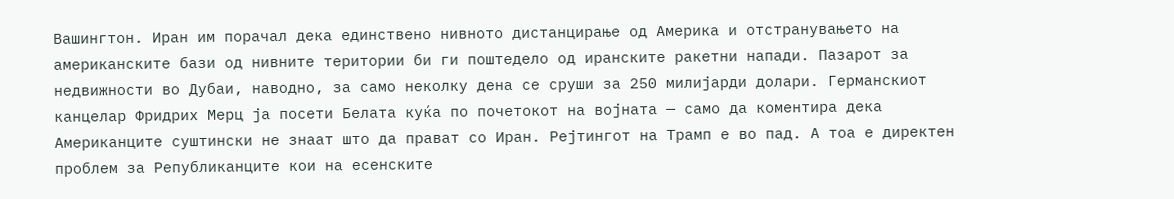Вашингтон. Иран им порачал дека единствено нивното дистанцирање од Америка и отстранувањето на американските бази од нивните територии би ги поштедело од иранските ракетни напади. Пазарот за недвижности во Дубаи, наводно, за само неколку дена се сруши за 250 милијарди долари. Германскиот канцелар Фридрих Мерц ја посети Белата куќа по почетокот на војната — само да коментира дека Американците суштински не знаат што да прават со Иран. Рејтингот на Трамп е во пад. А тоа е директен проблем за Републиканците кои на есенските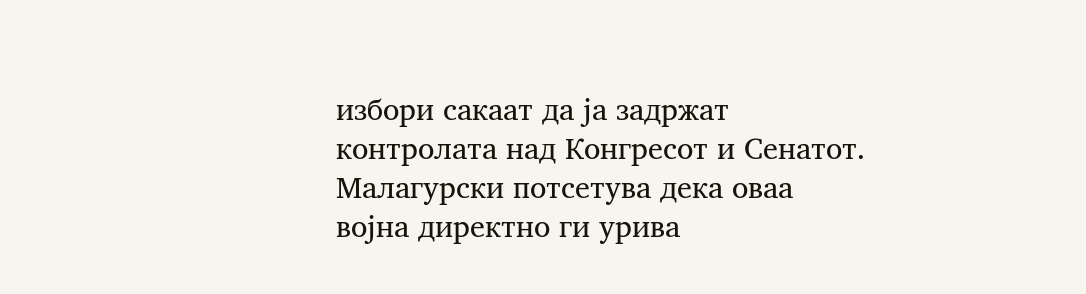избори сакаат да ја задржат контролата над Конгресот и Сенатот. Малагурски потсетува дека оваа војна директно ги урива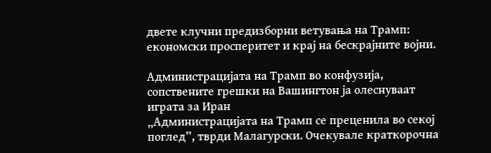двете клучни предизборни ветувања на Трамп: економски просперитет и крај на бескрајните војни.

Администрацијата на Трамп во конфузија, сопствените грешки на Вашингтон ја олеснуваат играта за Иран
„Администрацијата на Трамп се преценила во секој поглед”, тврди Малагурски. Очекувале краткорочна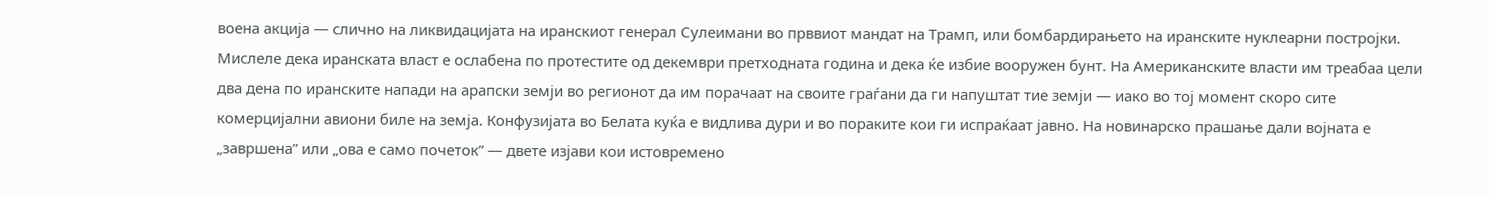воена акција — слично на ликвидацијата на иранскиот генерал Сулеимани во прввиот мандат на Трамп, или бомбардирањето на иранските нуклеарни постројки. Мислеле дека иранската власт е ослабена по протестите од декември претходната година и дека ќе избие вооружен бунт. На Американските власти им треабаа цели два дена по иранските напади на арапски земји во регионот да им порачаат на своите граѓани да ги напуштат тие земји — иако во тој момент скоро сите комерцијални авиони биле на земја. Конфузијата во Белата куќа е видлива дури и во пораките кои ги испраќаат јавно. На новинарско прашање дали војната е „завршена” или „ова е само почеток” — двете изјави кои истовремено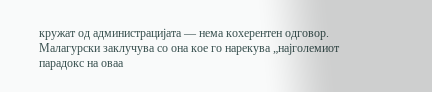кружат од администрацијата — нема кохерентен одговор. Малагурски заклучува со она кое го нарекува „најголемиот парадокс на оваа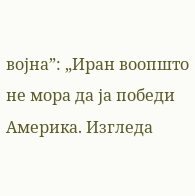војна”: „Иран воопшто не мора да ја победи Америка. Изгледа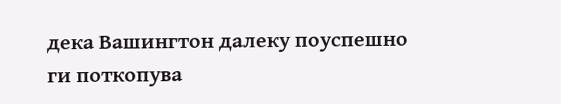дека Вашингтон далеку поуспешно ги поткопува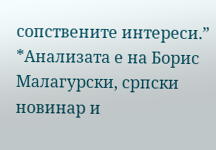сопствените интереси.”
*Анализата е на Борис Малагурски, српски новинар и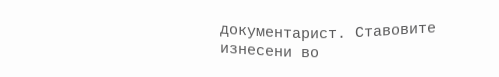документарист. Ставовите изнесени во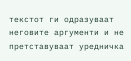текстот ги одразуваат неговите аргументи и не претставуваат уредничка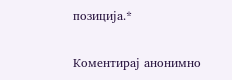позиција.*

Коментирај анонимно